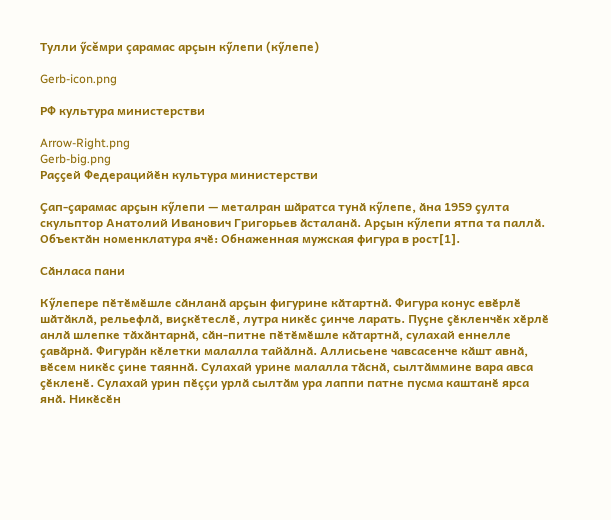Тулли ӳсĕмри çарамас арçын кӳлепи (кӳлепе)

Gerb-icon.png

РФ культура министерстви

Arrow-Right.png
Gerb-big.png
Раҫҫей Федерацийӗн культура министерстви

Ҫап-ҫарамас арҫын кӳлепи — металран шӑратса тунӑ кӳлепе, ӑна 1959 ҫулта скульптор Анатолий Иванович Григорьев ӑсталанӑ. Арҫын кӳлепи ятпа та паллӑ. Объектӑн номенклатура ячӗ: Обнаженная мужская фигура в рост[1].

Сӑнласа пани

Кӳлепере пӗтӗмӗшле сӑнланӑ арҫын фигурине кӑтартнӑ. Фигура конус евӗрлӗ шӑтӑклӑ, рельефлӑ, виҫкӗтеслӗ, лутра никӗс ҫинче ларать. Пуҫне ҫӗкленчӗк хӗрлӗ анлӑ шлепке тӑхӑнтарнӑ, сӑн-питне пӗтӗмӗшле кӑтартнӑ, сулахай еннелле ҫавӑрнӑ. Фигурӑн кӗлетки малалла тайӑлнӑ. Аллисьене чавсасенче кӑшт авнӑ, вӗсем никӗс ҫине таяннӑ. Сулахай урине малалла тӑснӑ, сылтӑммине вара авса ҫӗкленӗ. Сулахай урин пӗççи урлӑ сылтӑм ура лаппи патне пусма каштанӗ ярса янӑ. Никӗсӗн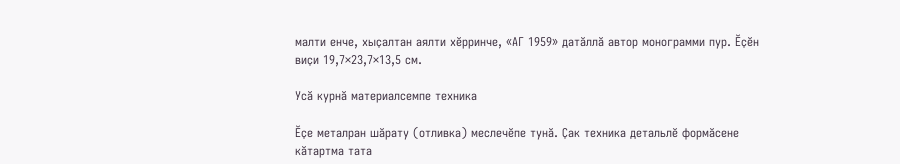малти енче, хыҫалтан аялти хӗрринче, «АГ 1959» датӑллӑ автор монограмми пур. Ӗҫӗн виҫи 19,7×23,7×13,5 см.

Усӑ курнӑ материалсемпе техника

Ӗҫе металран шӑрату (отливка) меслечӗпе тунӑ. Ҫак техника детальлӗ формӑсене кӑтартма тата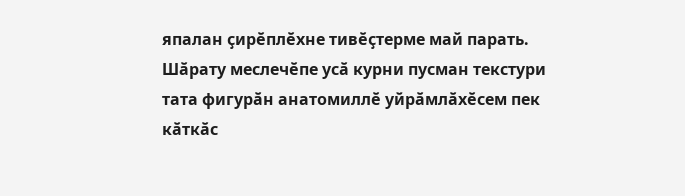япалан ҫирӗплӗхне тивӗҫтерме май парать. Шӑрату меслечӗпе усӑ курни пусман текстури тата фигурӑн анатомиллӗ уйрӑмлӑхӗсем пек кӑткӑс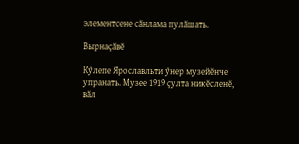элементсене сӑнлама пулӑшать.

Вырнаҫӑвӗ

Кӳлепе Ярославльти ӳнер музейӗнче упранать. Музее 1919 ҫулта никӗсленӗ, вӑл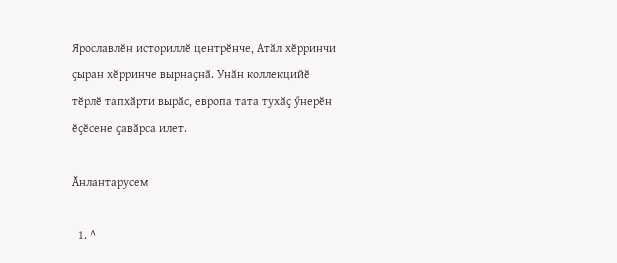Ярославлӗн историллӗ центрӗнче, Атӑл хӗрринчи ҫыран хӗрринче вырнаҫнӑ. Унӑн коллекцийӗ тӗрлӗ тапхӑрти вырӑс, европа тата тухӑҫ ӳнерӗн ӗҫӗсене ҫавӑрса илет.

Ӑнлантарусем

  1. ^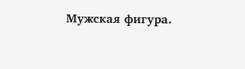Мужская фигура.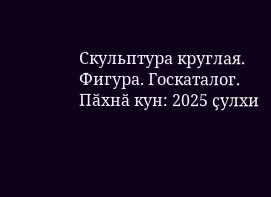Скульптура круглая. Фигура. Госкаталог. Пӑхнӑ кун: 2025 ҫулхи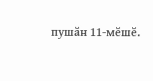пушӑн 11-мӗшӗ.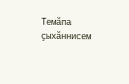Темӑпа ҫыхӑннисем